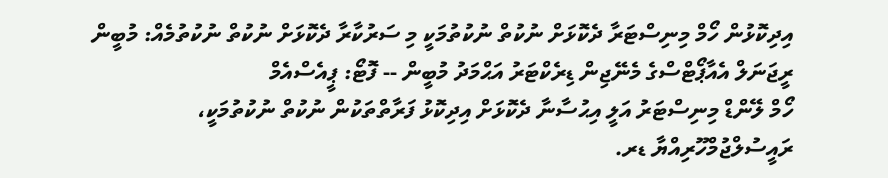އިދިކޮޅުން ހޯމް މިނިސްޓަރާ ދެކޮޅަށް ނުކުތް ނުކުތުމަކީ މި ސަރުކާރާ ދެކޮޅަށް ނުކުތް ނުކުތުމެއް: މުބީން
ރީޖަނަލް އެއާޕޯޓްސްގެ މެނޭޖިން ޑިރެކްޓަރު އަޙްމަދު މުބީން -- ފޮޓޯ: ޕީއެސްއެމް
ހޯމް ލޭންޑް މިނިސްޓަރު އަލީ އިޙުސާނާ ދެކޮޅަށް އިދިކޮޅު ފަރާތްތަކުން ނުކުތް ނުކުތުމަކީ، ރައީސުލްޖުމްހޫރިއްޔާ ޑރ.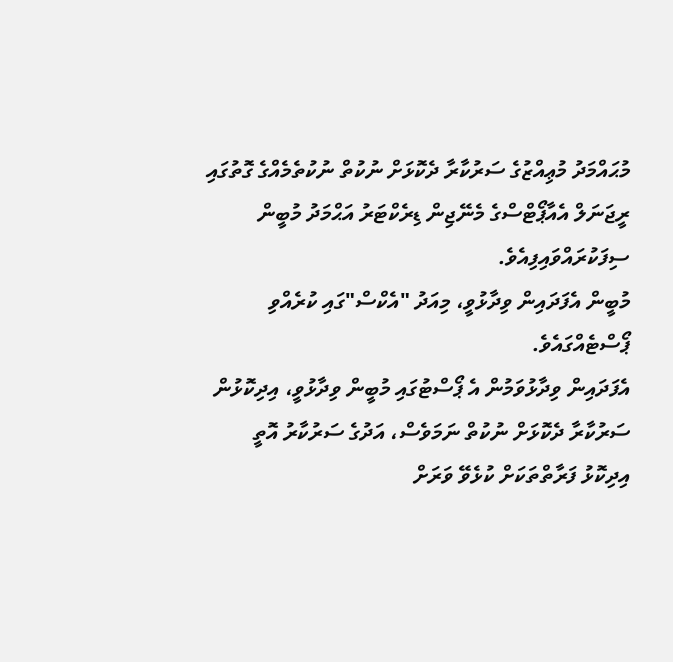މުޙައްމަދު މުޢިއްޒުގެ ސަރުކާރާ ދެކޮޅަށް ނުކުތް ނުކުތެމެއްގެ ގޮތުގައި ރީޖަނަލް އެއާޕޯޓްސްގެ މެނޭޖިން ޑިރެކްޓަރު އަޙްމަދު މުބީން ސިފަކުރައްވައިފިއެވެ.
މުބީން އެފަދައިން ވިދާޅުވީ، މިއަދު "އެކްސް"ގައި ކުރެއްވި ޕޯސްޓެއްގައެވެ.
އެފަދައިން ވިދާޅުވަމުން އެ ޕޯސްޓުގައި މުބީން ވިދާޅުވީ، އިދިކޮޅުން ސަރުކާރާ ދެކޮޅަށް ނުކުތް ނަމަވެސް، އަދުގެ ސަރުކާރު އޮތީ އިދިކޮޅު ފަރާތްތަކަށް ކުޅެވޭ ވަރަށް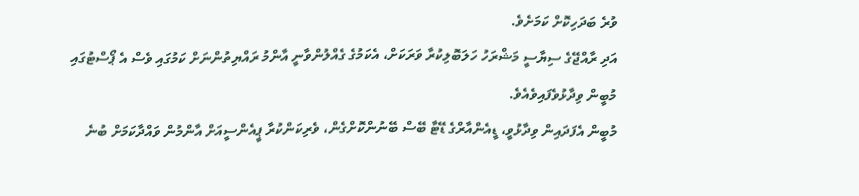ވުރެ ބަދަހިކޮށް ކަމަށެވެ.
އަދި ރާއްޖޭގެ ސިޔާސީ މަޝްރަހު ހަލަބޮލިކުރާ ވަރަކަށް، އެކަމުގެ ގެއްލުންވާނީ އާންމު ރައްޔިތުންނަށް ކަމުގައި ވެސް އެ ޕޯސްޓުގައި މުބީން ވިދާޅުވެފައިވެއެވެ.
މުބީން އެފަދައިން ވިދާޅުވީ، ޑީއެންއާރްގެ ޑޭޓާ ބޭސް ބޭނުންކޮށްގެން، ވެރިކަންކުރާ ޕީއެންސީއަށް އާންމުން ވައްދާކަމަށް ބުނެ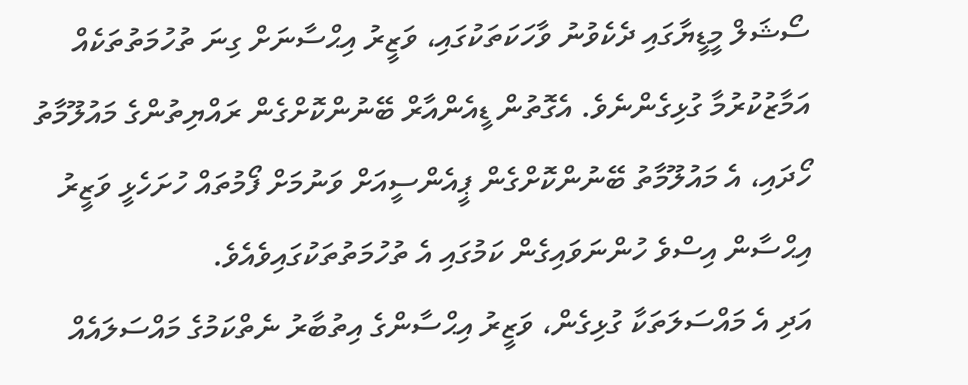ސޯޝަލް މީޑީޔާގައި ދެކެވުނު ވާހަކަތަކުގައި، ވަޒީރު އިޙްސާނަށް ގިނަ ތުހުމަތުތަކެއް އަމާޒުކުރުމާ ގުޅިގެންނެވެ. އެގޮތުން ޑީއެންއާރް ބޭނުންކޮށްގެން ރައްޔިތުންގެ މައުލޫމާތު ހޯދައި، އެ މައުލޫމާތު ބޭނުންކޮށްގެން ޕީއެންސީއަށް ވަނުމަށް ފޯމުތައް ހުށަހެޅީ ވަޒީރު އިޙްސާން އިސްވެ ހުންނަވައިގެން ކަމުގައި އެ ތުހުމަތުތަކުގައިވެއެވެ.
އަދި އެ މައްސަލަތަކާ ގުޅިގެން، ވަޒީރު އިޙްސާންގެ އިތުބާރު ނެތްކަމުގެ މައްސަލައެއް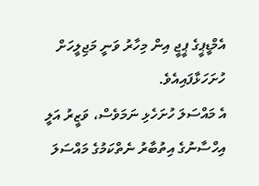އެމްޑީޕީގެ ޕީޖީ އިން މިހާރު ވަނީ މަޖިލީހަށް ހުށަހަޅާފައިއެވެ.
އެ މައްސަލަ ހުށަހެޅި ނަމަވެސް، ވަޒީރު އަލީ އިހްސާނުގެ އިތުބާރު ނެތްކަމުގެ މައްސަލަ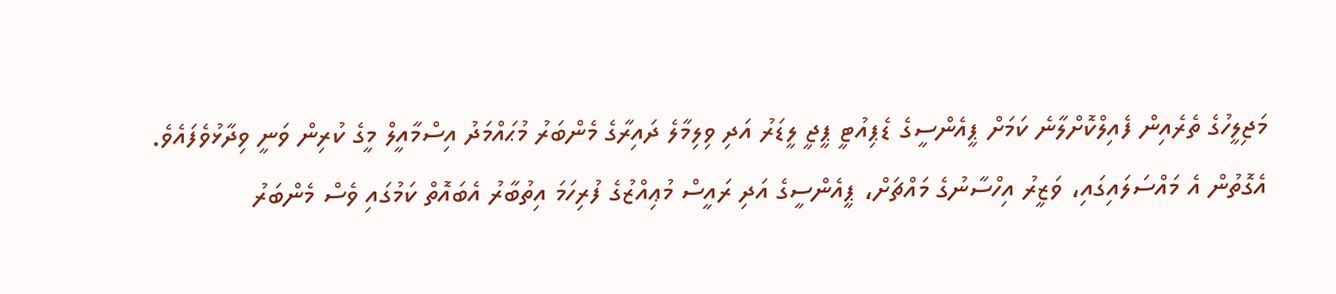މަޖިލީހުގެ ތެރެއިން ފެއިލްކޮށްލާނެ ކަމަށް ޕީއެންސީގެ ޑެޕިއުޓީ ޕީޖީ ލީޑަރު އަދި ވިލިމާލެ ދައިރާގެ މެންބަރު މުޙައްމަދު އިސްމާއީލް މީގެ ކުރިން ވަނީ ވިދާޅުވެފައެވެ.
އެގޮތުން އެ މައްސަލައިގައި، ވަޒީރު އިހްސާނުގެ މައްޗަށް، ޕީއެންސީގެ އަދި ރައީސް މުޢިއްޒުގެ ފުރިހަމަ އިތުބާރު އެބައޮތް ކަމުގައި ވެސް މެންބަރު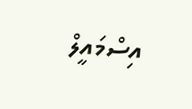އިސްމައީލް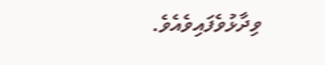ވިދާޅުވެފައިވެއެވެ.